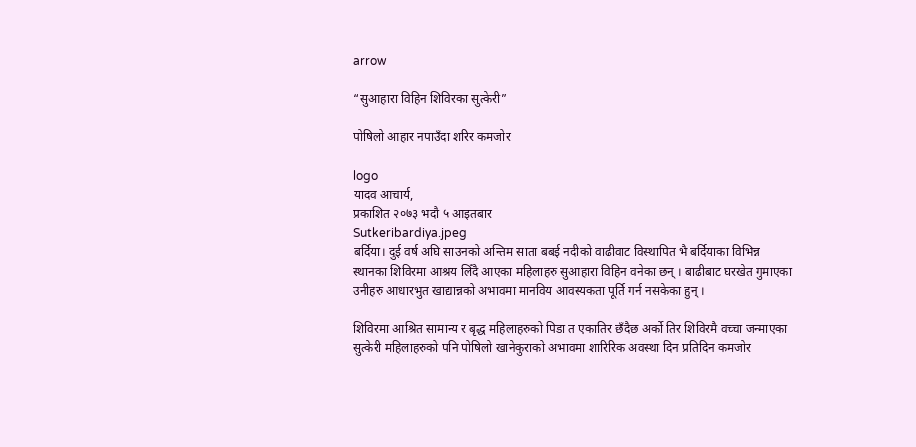arrow

“सुआहारा विहिन शिविरका सुत्केरी”

पोषिलो आहार नपाउँदा शरिर कमजोर

logo
यादव आचार्य,
प्रकाशित २०७३ भदौ ५ आइतबार
Sutkeribardiya.jpeg
बर्दिया। दुई वर्ष अघि साउनको अन्तिम साता बबई नदीको वाढीवाट विस्थापित भै बर्दियाका विभिन्न स्थानका शिविरमा आश्रय लिँदै आएका महिलाहरु सुआहारा विहिन वनेका छन् । बाढीबाट घरखेत गुमाएका उनीहरु आधारभुत खाद्यान्नको अभावमा मानविय आवस्यकता पूर्ति गर्न नसकेका हुन् ।

शिविरमा आश्रित सामान्य र बृद्ध महिलाहरुको पिडा त एकातिर छँदैछ अर्को तिर शिविरमै वच्चा जन्माएका सुत्केरी महिलाहरुको पनि पोषिलो खानेकुराको अभावमा शारिरिक अवस्था दिन प्रतिदिन कमजोर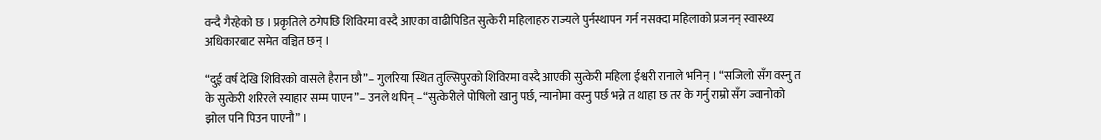वन्दै गैरहेको छ । प्रकृतिले ठगेपछि शिविरमा वस्दै आएका वाढीपिडित सुत्केरी महिलाहरु राज्यले पुर्नस्थापन गर्न नसक्दा महिलाको प्रजनन् स्वास्थ्य अधिकारबाट समेत वञ्चित छन् ।

“दुई वर्ष देखि शिविरको वासले हैरान छौ”– गुलरिया स्थित तुल्सिपुरको शिविरमा वस्दै आएकी सुत्केरी महिला ईश्वरी रानाले भनिन् । “सजिलो सँग वस्नु त के सुत्केरी शरिरले स्याहार सम्म पाएन”– उनले थपिन् –“सुत्केरीले पोषिलो खानु पर्छ, न्यानोमा वस्नु पर्छ भन्ने त थाहा छ तर के गर्नु राम्रो सँग ज्वानोको झोल पनि पिउन पाएनौ” ।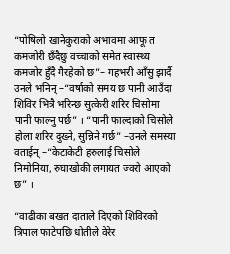“पोषिलो खानेकुराको अभावमा आफू त कमजोरी छँदैछु वच्चाको समेत स्वास्थ्य कमजोर हुँदै गैरहेको छ”– गहभरी आँसु झार्दै उनले भनिन् –“वर्षाको समय छ पानी आउँदा शिविर भित्रै भरिन्छ सुत्केरी शरिर चिसोमा पानी फाल्नु पर्छ” । “पानी फाल्दाको चिसोले होला शरिर दुख्ने, सुन्निने गर्छ” –उनले समस्या वताईन् –“केटाकेटी हरुलाई चिसोले निमोनिया, रुघाखोकी लगायत ज्वरो आएको छ” ।

“वाढीका बखत दाताले दिएको शिविरको त्रिपाल फाटेपछि धोतीले वेरेर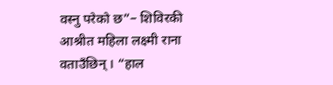वस्नु परेको छ”– शिविरकी आश्रीत महिला लक्ष्मी राना वताउँछिन् । “हाल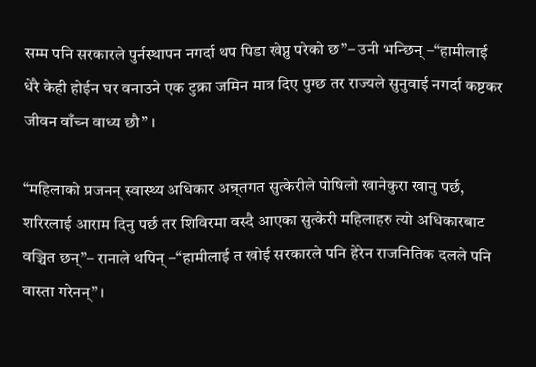सम्म पनि सरकारले पुर्नस्थापन नगर्दा थप पिडा खेप्नु परेको छ”– उनी भन्छिन् –“हामीलाई धेरै केही होईन घर वनाउने एक टुक्रा जमिन मात्र दिए पुग्छ तर राज्यले सुनुवाई नगर्दा कष्टकर जीवन वाँच्न वाध्य छौ” ।

“महिलाको प्रजनन् स्वास्थ्य अधिकार अन्र्तगत सुत्केरीले पोषिलो खानेकुरा खानु पर्छ, शरिरलाई आराम दिनु पर्छ तर शिविरमा वस्दै आएका सुत्केरी महिलाहरु त्यो अधिकारबाट वञ्चित छन्”– रानाले थपिन् –“हामीलाई त खोई सरकारले पनि हेरेन राजनितिक दलले पनि वास्ता गरेनन्” ।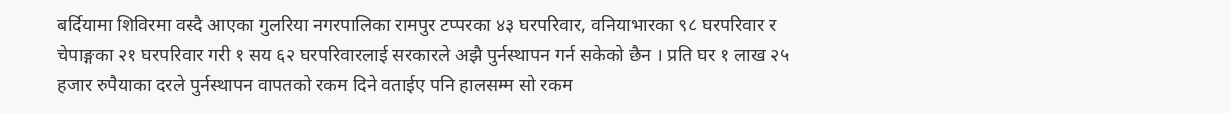बर्दियामा शिविरमा वस्दै आएका गुलरिया नगरपालिका रामपुर टप्परका ४३ घरपरिवार, वनियाभारका ९८ घरपरिवार र चेपाङ्गका २१ घरपरिवार गरी १ सय ६२ घरपरिवारलाई सरकारले अझै पुर्नस्थापन गर्न सकेको छैन । प्रति घर १ लाख २५ हजार रुपैयाका दरले पुर्नस्थापन वापतको रकम दिने वताईए पनि हालसम्म सो रकम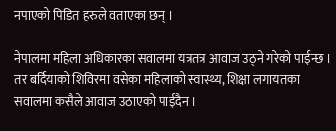नपाएको पिडित हरुले वताएका छन् ।

नेपालमा महिला अधिकारका सवालमा यत्रतत्र आवाज उठ्ने गरेको पाईन्छ । तर बर्दियाको शिविरमा वसेका महिलाको स्वास्थ्य, शिक्षा लगायतका सवालमा कसैले आवाज उठाएको पाईदैन ।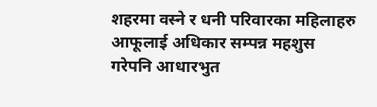शहरमा वस्ने र धनी परिवारका महिलाहरु आफूलाई अधिकार सम्पन्न महशुस गरेपनि आधारभुत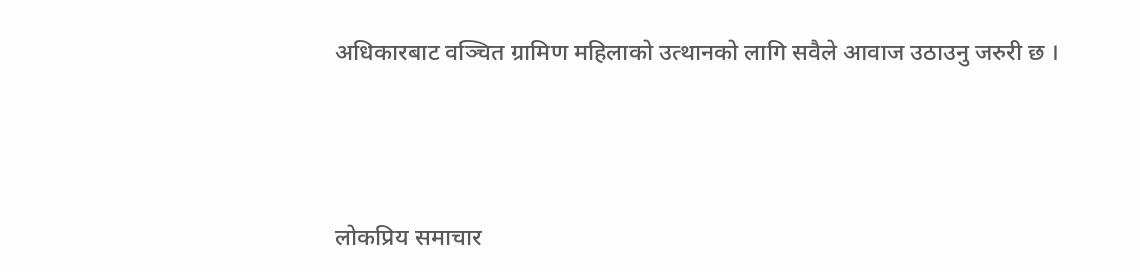अधिकारबाट वञ्चित ग्रामिण महिलाको उत्थानको लागि सवैले आवाज उठाउनु जरुरी छ ।




लोकप्रिय समाचार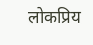लोकप्रिय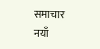समाचार
नयाँ